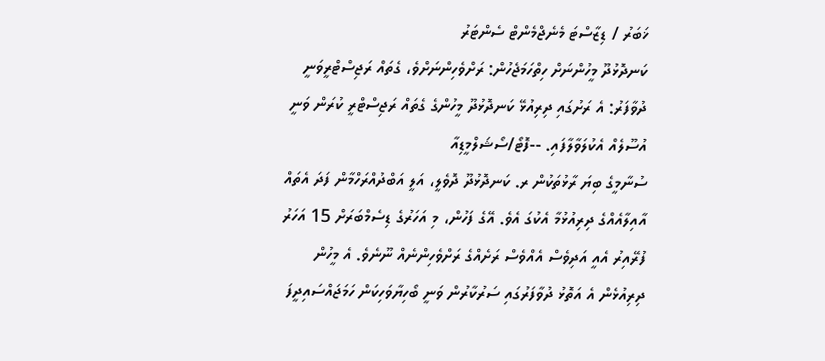ޚަބަރު / ޑިޒާސްޓަ މެނެޖްމެންޓް ސެންޓަރު
ކަނދޮޅުދޫ މީހުންނަށް ހިތްހަމަޖެހުން: ރަށްވެހިންނަށްވެ، ގެތައް ރަޖިސްޓްރީވަނީ
ދުވާފަރު: އެ ރަށުގައި ދިރިއުޅޭ ކަނދޮޅުދޫ މީހުންގެ ގެތައް ރަޖިސްޓްރީ ކުރަން ވަނީ އުސޫލެއް އެކުލަވާލާފައި. --ފޮޓޯ/ސޯޝަލްމީޑިއާ
ސުނާމީގެ ބިޔަ ރާޅުތަކުން ރ. ކަނދޮޅުދޫ ދޮވެލީ، އަލީ އަބްދުއްރަހްމާން ފަދަ އެތައް އާއިލާއެއްގެ ދިރިއުޅުމާ އެކުގަ އެވެ. އޭގެ ފަހުން، މި އަހަރުގެ ޑިސެމްބަރަށް 15 އަހަރު ފުރޭއިރު އެއީ އަދިވެސް އެއްވެސް ރަށެއްގެ ރަށްވެހިންނެއް ނޫނެވެ. އެ މީހުން ދިރިއުޅެން އެ އަތޮޅު ދުވާފަރުގައި ސަރުކާރުން ވަނީ ބޯހިޔާވަހިކަން ހަމަޖައްސައިދީފަ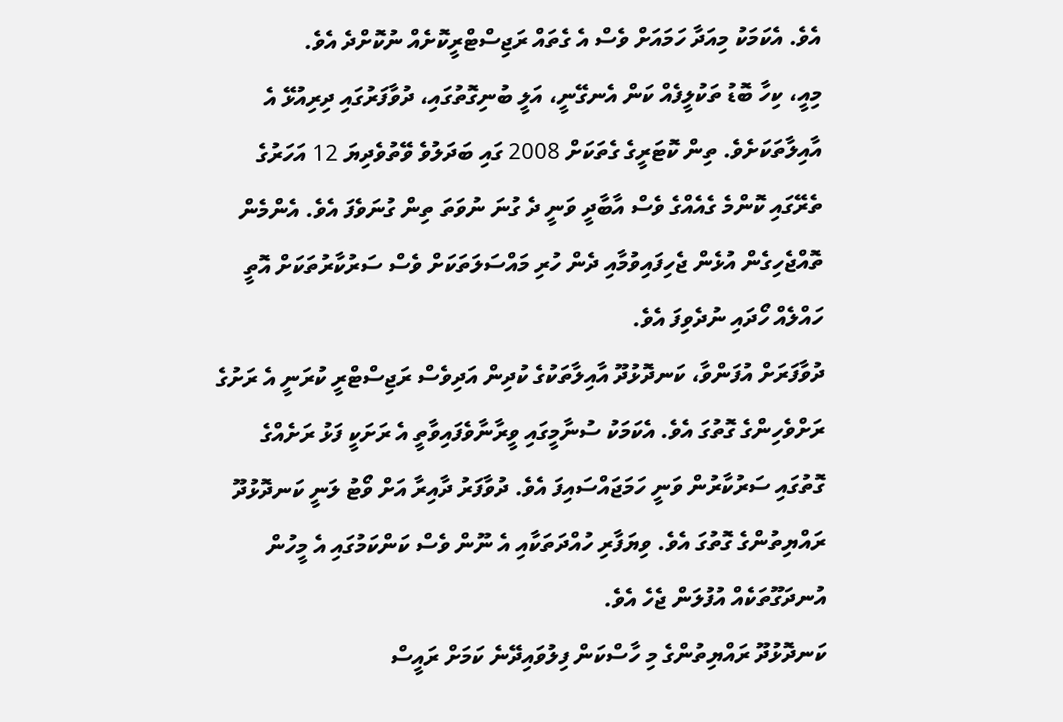އެވެ. އެކަމަކު މިއަދާ ހަމައަށް ވެސް އެ ގެތައް ރަޖިސްޓްރީކޮށެއް ނުކޮށްދެ އެވެ.
މިއީ، ކިހާ ބޮޑު ތަކުލީފެއް ކަން އެނގޭނީ، އަލީ ބުނިގޮތުގައި، ދުވާފަރުގައި ދިރިއުޅޭ އެ އާއިލާތަކަށެވެ. ތިން ކޮޓަރީގެ ގެތަކަށް 2008 ގައި ބަދަލުވެ ވޭތުވެދިޔަ 12 އަހަރުގެ ތެރޭގައި ކޮންމެ ގެއެއްގެ ވެސް އާބާދީ ވަނީ ދެ ގުނަ ނުވަތަ ތިން ގުނަވެފަ އެވެ. އެންމެން ތޮއްޖެހިގެން އުޅެން ޖެހިފައިވުމާއި ދެން ހުރި މައްސަލަތަކަށް ވެސް ސަރުކާރުތަކަށް އޮތީ ހައްލެއް ހޯދައި ނުދެވިފަ އެވެ.
ދުވާފަރަށް އުފަންވާ، ކަނދޮޅުދޫ އާއިލާތަކުގެ ކުދިން އަދިވެސް ރަޖިސްޓްރީ ކުރަނީ އެ ރަށުގެ ރަށްވެހިންގެ ގޮތުގަ އެވެ. އެކަމަކު ސުނާމީގައި ވީރާނާވެފައިވާތީ އެ ރަށަކީ ފަޅު ރަށެއްގެ ގޮތުގައި ސަރުކާރުން ވަނީ ހަމަޖައްސައިފަ އެވެ. ދުވާފަރު ދާއިރާ އަށް ވޯޓު ލަނީ ކަނދޮޅުދޫ ރައްޔިތުންގެ ގޮތުގަ އެވެ. ވިޔަފާރި ހުއްދަތަކާއި އެ ނޫން ވެސް ކަންކަމުގައި އެ މީހުން އުނދަގޫތަކެއް އުފުލަން ޖެހެ އެވެ.
ކަނދޮޅުދޫ ރައްޔިތުންގެ މި ހާސްކަން ފިލުވައިދޭނެ ކަމަށް ރައީސް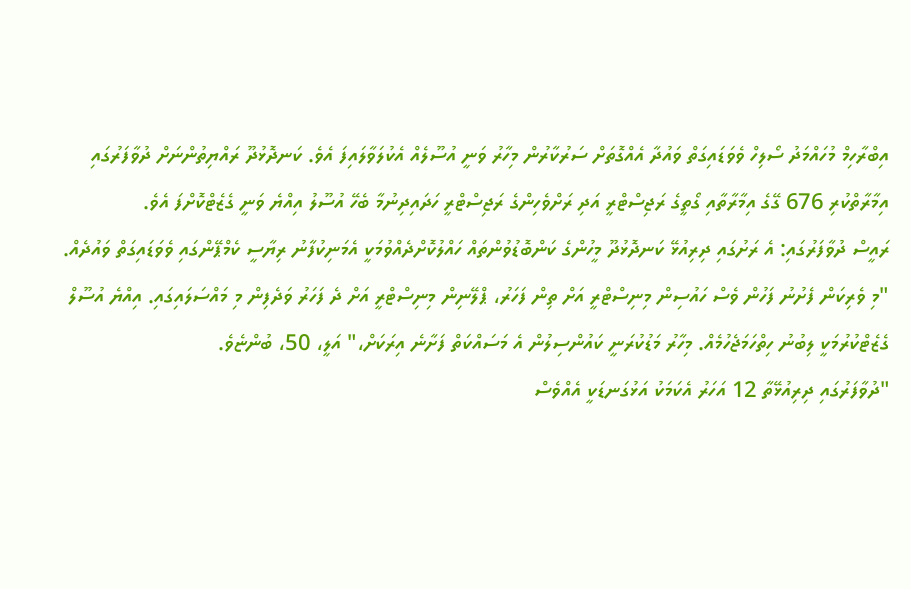އިބްރާހިމް މުހައްމަދު ސޯލިހް ވެވަޑައިގަތް ވައުދާ އެއްގޮތަށް ސަރުކާރުން މިހާރު ވަނީ އުސޫލެއް އެކުލަވާލައިފަ އެވެ. ކަނދޮޅުދޫ ރައްޔިތުންނަށް ދުވާފަރުގައި އިމާރާތްކުރި 676 ގޭގެ އިމާރާތާއި ގޯތީގެ ރަޖިސްޓްރީ އަދި ރަށްވެހިންގެ ރަޖިސްޓްރީ ހަދައިދިނުމާ ބެހޭ އުސޫލު އިއްޔެ ވަނީ ގެޒެޓްކޮށްފަ އެވެ.
ރައީސް ދުވާފަރުގައި: އެ ރަށުގައި ދިރިއުޅޭ ކަނދޮޅުދޫ މީހުންގެ ކަންބޮޑުވުންތައް ހައްލުކޮށްދެއްވުމަކީ އެމަނިކުފާނު ރިޔާސީ ކެމްޕޭންގައި ވެވަޑައިގަތް ވައުދެއް.
"މި ވެރިކަން ފެށުނު ފަހުން ވެސް ހައުސިން މިނިސްޓްރީ އަށް ތިން ފަހަރު، ޕްލޭނިން މިނިސްޓްރީ އަށް ދެ ފަހަރު ވަދެފިން މި މައްސަލައިގައި. އިއްޔެ އުސޫލް ގެޒެޓްކުރުމަކީ ލިބުނު ހިތްހަމަޖެހުމެއް. މިހާރު މަޑުކުރަނީ ކައުންސިލުން އެ މަސައްކަތް ފަށާނެ އިރަކަށް،" އަލީ، 50، ބުންޏެވެ.
"ދުވާފަރުގައި ދިރިއުޅޭތާ 12 އަހަރު އެކަމަކު އަޅުގަނޑަކީ އެއްވެސް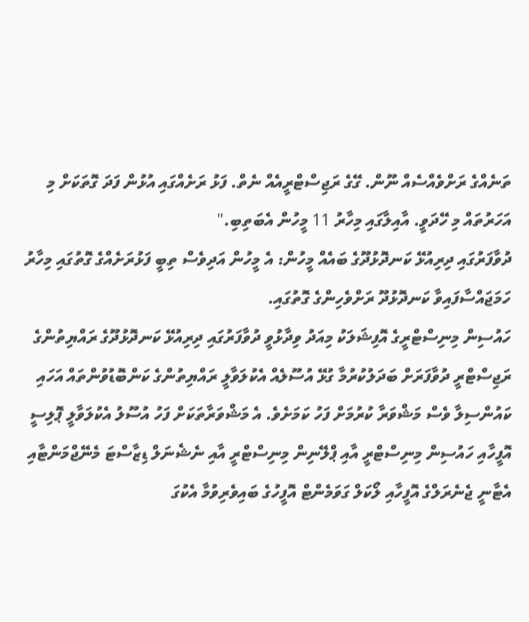ތަނެއްގެ ރަށްވެއްސެއް ނޫން. ގޭގެ ރަޖިސްޓްރީއެއް ނެތް. ފަޅު ރަށެއްގައި އުޅުން ފަދަ ގޮތަކަށް މި އަހަރުތައް މި ހޭދަވީ. އާއިލާގައި މިހާރު 11 މީހުން އެބަތިބި."
ދުވާފަރުގައި ދިރިއުޅޭ ކަނދޮޅުދޫގެ ބައެއް މީހުން: އެ މީހުން އަދިވެސް ތިބީ ފަޅުރަށެއްގެ ގޮތުގައި މިހާރު ހަމަޖައްސާފައިވާ ކަނދޮޅުދޫ ރަށްވެހިންގެ ގޮތުގައި.
ހައުސިން މިނިސްޓްރީގެ އޮފިޝަލަކު މިއަދު ވިދާޅުވީ ދުވާފަރުގައި ދިރިއުޅޭ ކަނދޮޅުދޫގެ ރައްޔިތުންގެ ރަޖިސްޓްރީ ދުވާފަރަށް ބަދަލުކުރުމާ ގުޅޭ އުސޫލެއް އެކުލަވާލީ ރައްޔިތުންގެ ކަންބޮޑުވުންތައް އަހައި ކައުންސިލާ ވެސް މަޝްވަރާ ކުރުމަށް ފަހު ކަމަށެވެ. އެ މަޝްވަރާތަކަށް ފަހު އުސޫލު އެކުލަވާލީ ޕޮލިސީ އޮފީހާއި ހައުސިން މިނިސްޓްރީ އާއި ޕްލޭނިން މިނިސްޓްރީ އާއި ނެޝެނަލް ޑިޒާސްޓަ މެނޭޖްމަންޓާއި އެޓާނީ ޖެނެރަލްގެ އޮފީހާއި ލޯކަލް ގަވަމެންޓް އޮފީހުގެ ބައިވެރިވުމާ އެކުގަ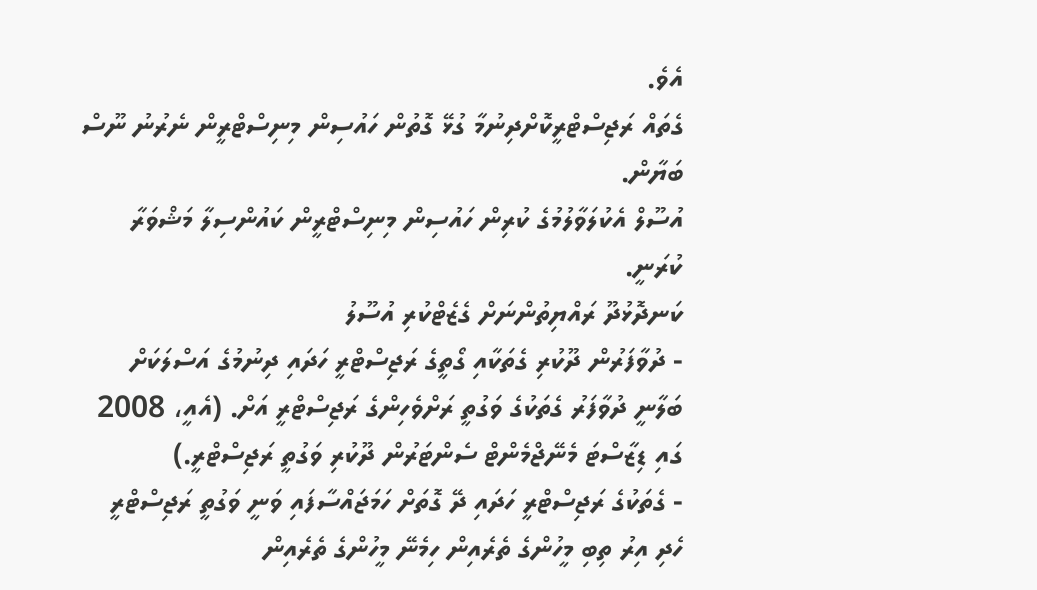އެވެ.
ގެތައް ރަޖިސްޓްރީކޮށްދިނުމާ ގުޅޭ ގޮތުން ހައުސިން މިނިސްޓްރީން ނެރުނު ނޫސް ބަޔާން.
އުސޫލް އެކުލަވާލުމުގެ ކުރިން ހައުސިން މިނިސްޓްރީން ކައުންސިލާ މަޝްވަރާ ކުރަނީ.
ކަނދޮޅުދޫ ރައްޔިތުންނަށް ގެޒެޓްކުރި އުސޫލު
- ދުވާފަރުން ދޫކުރި ގެތަކާއި ގޯތީގެ ރަޖިސްޓްރީ ހަދައި ދިނުމުގެ އަސްލަކަށް ބަލާނީ ދުވާފަރު ގެތަކުގެ ވަގުތީ ރަށްވެހިންގެ ރަޖިސްޓްރީ އަށް. (އެއީ، 2008 ގައި ޑިޒާސްޓަ މެނޭޖްމެންޓް ސެންޓަރުން ދޫކުރި ވަގުތީ ރަޖިސްޓްރީ.)
- ގެތަކުގެ ރަޖިސްޓްރީ ހަދައި ދޭ ގޮތަށް ހަމަޖައްސާފައި ވަނީ ވަގުތީ ރަޖިސްޓްރީ ހެދި އިރު ތިބި މީހުންގެ ތެރެއިން ހިމެނޭ މީހުންގެ ތެރެއިން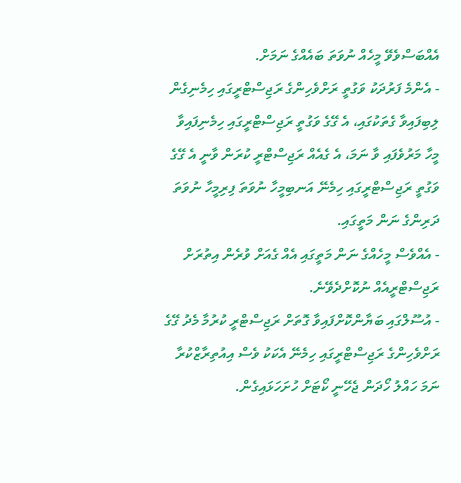އެއްބަސްވެވޭ މީހެއް ނުވަތަ ބައެއްގެ ނަމަށް.
- އެންމެ ފަރުދަކު ވަގުތީ ރަށްވެހިންގެ ރަޖިސްޓްރީގައި ހިމެނިގެން ލިބިފައިވާ ގެތަކުގައި، އެ ގޭގެ ވަގުތީ ރަޖިސްޓްރީގައި ހިމެނިފައިވާ މީހާ މަރުވެފައި ވާ ނަމަ، އެ ގެއެއް ރަޖިސްޓްރީ ކުރަން ވާނީ އެ ގޭގެ ވަގުތީ ރަޖިސްޓްރީގައި ހިމެނޭ އަނބިމީހާ ނުވަތަ ފިރިމީހާ ނުވަތަ ދަރިންގެ ނަން މަތީގައި.
- އެއްވެސް މީހެއްގެ ނަން މަތީގައި އެއް ގެއަށް ވުރެން އިތުރަށް ރަޖިސްޓްރީއެއް ނުކޮށްދެވޭނެ.
- އުސޫލްގައި ބަޔާންކޮށްފައިވާ ގޮތަށް ރަޖިސްޓްރީ ކުރުމާ މެދު ގޭގެ ރަށްވެހިންގެ ރަޖިސްޓްރީގައި ހިމެނޭ އެކަކު ވެސް އިއުތިރާޒްކުރާ ނަމަ ހައްލު ހޯދަން ޖެހޭނީ ކޯޓަށް ހުށަހަޅައިގެން.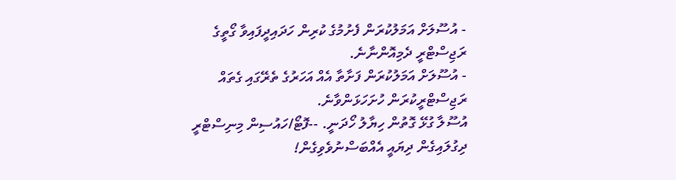- އުސޫލަށް އަމަލުކުރަން ފެށުމުގެ ކުރިން ހަދައިދީފައިވާ ގޯތީގެ ރަޖިސްޓްރީ ދެމިއޮންނާނެ.
- އުސޫލަށް އަމަލުކުރަން ފަށާތާ އެއް އަހަރުގެ ތެރޭގައި ގެތައް ރަޖިސްޓްރީކުރަން ހުށަހަޅަންވާނެ.
އުސޫލާ ގުޅޭ ގޮތުން ހިޔާލު ހޯދަނީ. --ފޮޓޯ/ހައުސިން މިނިސްޓްރީ
ދިގުލައިގެން ދިޔައީ އެއްބަސްނުވެވިގެން!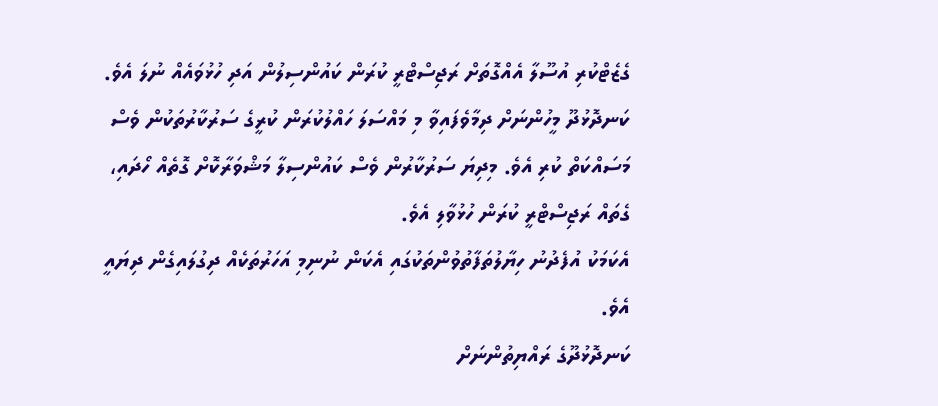ގެޒެޓްކުރި އުސޫލާ އެއްގޮތަށް ރަޖިސްޓްރީ ކުރަން ކައުންސިލުން އަދި ހުޅުވައެއް ނުލަ އެވެ.
ކަނދޮޅުދޫ މީހުންނަށް ދިމާވެފައިވާ މި މައްސަލަ ހައްލުކުރަން ކުރީގެ ސަރުކާރުތަކުން ވެސް މަސައްކަތް ކުރި އެވެ. މިދިޔަ ސަރުކާރުން ވެސް ކައުންސިލާ މަޝްވަރާކޮށް ގޮތެއް ހޯދައި، ގެތައް ރަޖިސްޓްރީ ކުރަން ހުޅުވާލި އެވެ.
އެކަމަކު އުފެދުނު ހިޔާލުތަފާތުވުންތަކުގައި އެކަން ނުނިމި އަހަރުތަކެއް ދިގުލައިގެން ދިޔައީ އެވެ.
ކަނދޮޅުދޫގެ ރައްޔިތުންނަށް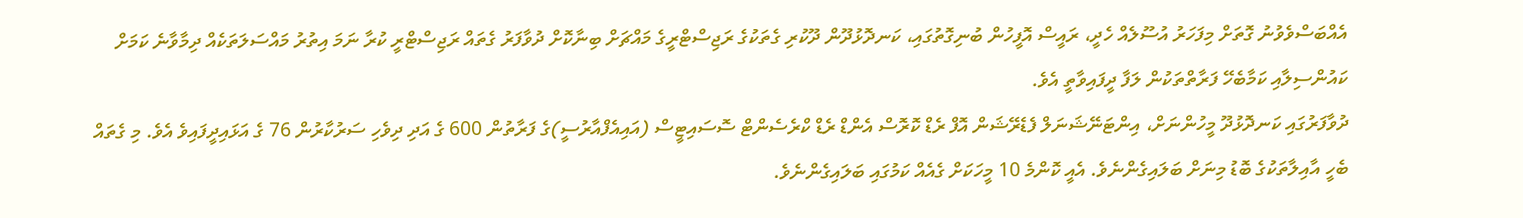އެއްބަސްވެވުނު ގޮތަށް މިފަހަރު އުސޫލެއް ހެދީ، ރައީސް އޮފީހުން ބުނިގޮތުގައި، ކަނދޮޅުދޫން ދޫކުރި ގެތަކުގެ ރަޖިސްޓްރީގެ މައްޗަށް ބިނާކޮށް ދުވާފަރު ގެތައް ރަޖިސްޓްރީ ކުރާ ނަމަ އިތުރު މައްސަލަތަކެއް ދިމާވާނެ ކަމަށް ކައުންސިލާއި ކަމާބެހޭ ފަރާތްތަކުން ލަފާ ދީފައިވާތީ އެވެ.
ދުވާފަރުގައި ކަނދޮޅުދޫ މީހުންނަށް، އިންޓަނޭޝަނަލް ފެޑެރޭޝަން އޮފް ރެޑް ކޮރޮސް އެންޑް ރެޑް ކްރެސެންޓް ސޮސައިޓީސް (އައިއެފްއާރުސީ)ގެ ފަރާތުން 600 ގެ އަދި ދިވެހި ސަރުކާރުން 76 ގެ އަޅައިދީފައިވެ އެވެ. މި ގެތައް ބެހީ އާއިލާތަކުގެ ބޮޑު މިނަށް ބަލައިގެންނެވެ. އެއީ ކޮންމެ 10 މީހަކަށް ގެއެއް ކަމުގައި ބަލައިގެންނެވެ.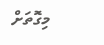މިގޮތަށް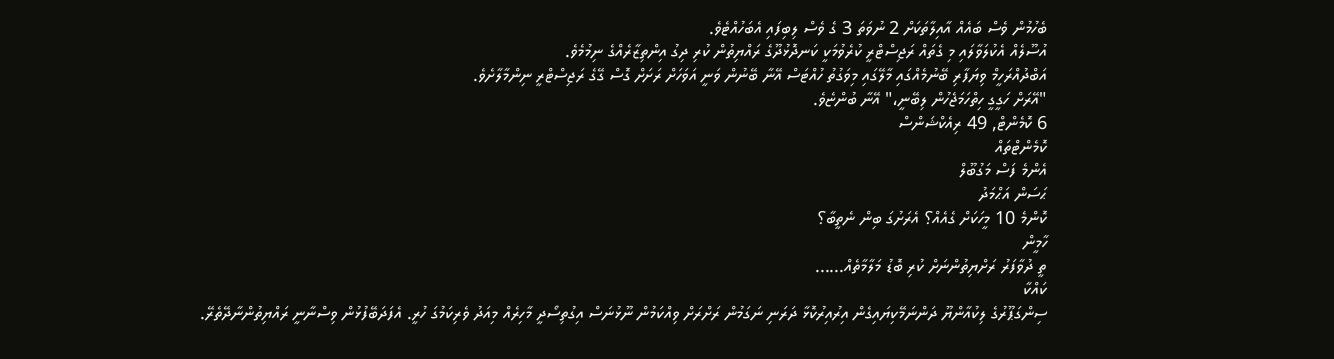ބެހުމުން ވެސް ބައެއް އާއިލާތަކަށް 2 ނުވަތަ 3 ގެ ވެސް ލިބިފައި އެބަހުއްޓެވެ.
އުސޫލެއް އެކުލަވާލައި މި ގެތައް ރަޖިސްޓްރީ ކުރެވުމަކީ ކަނދޮޅުދޫގެ ރައްޔިތުން ކުރި ދިގު އިންތިޒާރެއްގެ ނިމުމެވެ.
އަބްދުއްރަހީމް ވިޔަފާރި ބޭނުމެއްގައި މާލޭގައި މިވަގުތު ހުއްޓަސް އޭނާ ބޭނުން ވަނީ އަވަހަށް ރަށަށް ގޮސް ގޭގެ ރަޖިސްޓްރީ ނިންމާލާށެވެ.
"އޭރަށް ހަގީގީ ހިތްހަމަޖެހުން ލިބޭނީ،" އޭނާ ބުންޏެވެ.
6 ކޮމެންޓް, 49 ރިއެކްޝަންސް
ކޮމެންޓްތައް
އެންމެ ފަސް މަގުބޫލް
ޙަސަން އަޙްމަދު
ކޮންމެ 10 މީހަކަށް ގެއެއް؟ އެރަށުގަ ބިން ނެތީބާ؟
ހާމީން
ތީ ދުވާފަރު ރަށްޔިތުންނަށް ކުރި ބޮޑު މަލާމާތެއް......
ކައްކާ
ސިންގަޕޫރުގެ ލިކުއާންޔޫ ދަންނަމޭކިޔައިގެން އިރުއިރުކޮޅާ ދަރަނި ނަގަމުން ރަށްރަށް ވިއްކަމުން ނޫޅުނަސް އިގުތިސޯދީ މާހިރެއް މިއަދު ވެރިކަމުގަ ހުރީ. އެފަދަބޭފުޅުން ވިސްނާނީ ރައްޔިތުންނާދޭތެރޭ.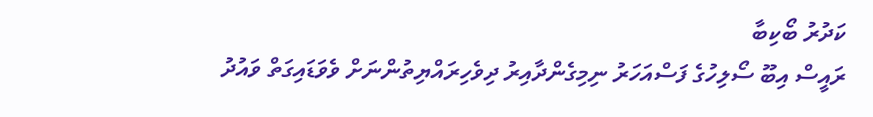ކަދުރު ބޯކިބާ
ރައީސް އިބޫ ސޯލިހުގެ ފަސްއަހަރު ނިމިގެންދާއިރު ދިވެހިރައްޔިތުންނަށް ވެވަޑައިގަތް ވައުދު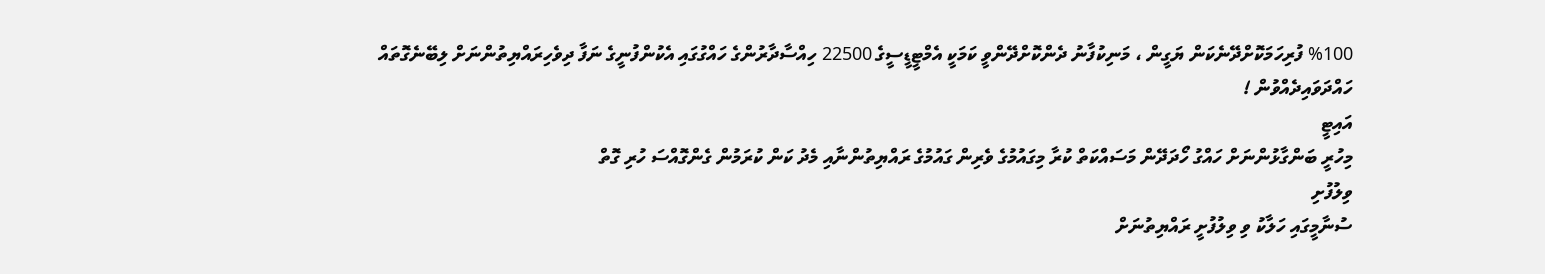%100 ފުރިހަމަކޮށްދޭނެކަން ޔަގީން ، މަނިކުފާނު ދެންކޮށްދޭންވީ ކަމަކީ އެމްޓީޑީސީގެ 22500 ހިއްސާދާރުންގެ ހައްގުގައި އެކުންފުނީގެ ނަފާ ދިވެހިރައްޔިތުންނަށް ލިބޭނެގޮތައް ހައްދަވައިދެއްވުން !
އައިޓީ
މިހުރީ ބަންގާޅުންނަށް ހައްގު ހޯދަދޭން މަސައްކަތް ކުރާ މިގައުމުގެ ވެރިން ގައުމުގެ ރައްޔިތުންނާއި މެދު ކަން ކުރަމުން ގެންގޮއްސަ ހުރި ގޮތް
ވިލުފުށި
ސުނާމީގައި ހަލާކު ވި ވިލުފުށީ ރައްޔިތުނަށް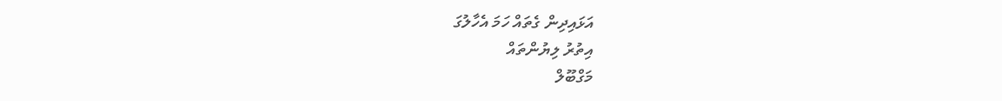އަޅައިދިން ގެތައް ހަމަ އެހާލުގަ
އިތުރު ލިޔުންތައް
މަގްބޫލް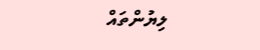ލިޔުންތައް